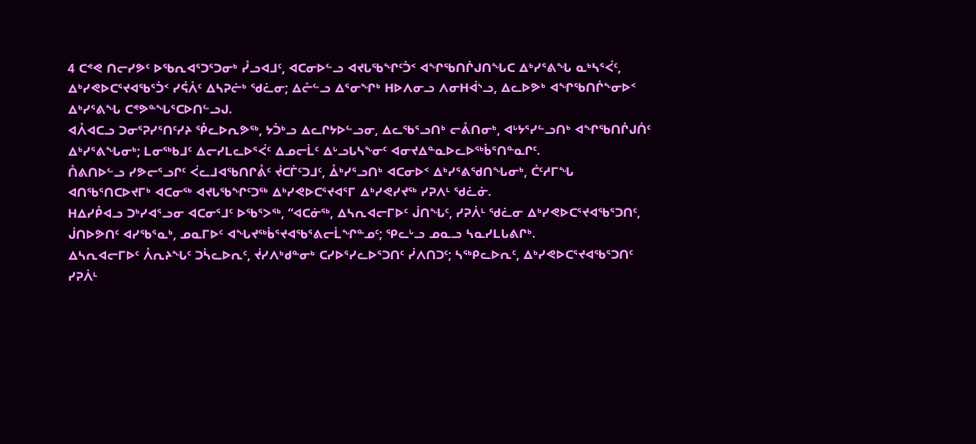4 ᑕᕝᕙ ᑎᓕᓯᕗᑦ ᐅᖃᕆᐊᕐᑐᕐᑐᓂᒃ ᓮᓗᐊᒧᑦ, ᐊᑕᓂᐅᓪᓗ ᐊᔪᒐᖃᖏᑦᑑᑉ ᐊᖏᖃᑎᒌᒍᑎᖓᑕ ᐃᒃᓯᕐᕕᖓ ᓇᒃᓴᕐᐹᑦ, ᐃᒃᓯᕙᐅᑕᕐᔪᐊᖃᕐᑑᑉ ᓯᕌᐲᑦ ᐃᓴᕈᓖᒃ ᖁᓛᓂ; ᐃᓔᓪᓗ ᐃᕐᓂᖏᒃ ᕼᐅᐱᓂᓗ ᐱᓂᕼᐋᔅᓗ, ᐃᓚᐅᕗᒃ ᐊᖏᖃᑎᒌᖕᓂᐅᑉ ᐃᒃᓯᕐᕕᖓ ᑕᕝᕗᓐᖓᕐᑕᐅᑎᓪᓗᒍ.
ᐊᐰᐊᑕᓗ ᑐᓂᕐᕈᓯᕐᑎᑦᓯᔨ ᕾᓚᐅᕆᕗᖅ, ᔭᑑᒃᓗ ᐃᓚᒋᔭᐅᓪᓗᓂ, ᐃᓚᖃᕐᓗᑎᒃ ᓕᕔᑎᓂᒃ, ᐊᒡᔭᕐᓯᓪᓗᑎᒃ ᐊᖏᖃᑎᒌᒍᑏᑦ ᐃᒃᓯᕐᕕᖓᓂᒃ; ᒪᓂᖅᑲᒧᑦ ᐃᓕᓯᒪᓚᐅᕐᐹᑦ ᐃᓄᓕᒫᑦ ᐃᒡᓗᒐᓴᖕᓂᑦ ᐊᓂᔪᐃᓐᓇᐅᓚᐅᖅᑳᕐᑎᓐᓇᒋᑦ.
ᑍᕕᑎᐅᓪᓗ ᓯᕗᓕᕐᓗᒋᑦ ᐹᓚᒧᐊᖃᑎᒋᕔᑦ ᔫᑕᒦᑦᑐᒧᑦ, ᐂᒃᓯᕐᓗᑎᒃ ᐊᑕᓂᐅᑉ ᐃᒃᓯᕐᕕᖁᑎᖓᓂᒃ, ᑖᑦᓱᒥᖓ ᐊᑎᖃᕐᑎᑕᐅᔪᒥᒃ ᐊᑕᓂᖅ ᐊᔪᒐᖃᖏᑦᑐᖅ ᐃᒃᓯᕙᐅᑕᕐᔪᐊᕐᒥ ᐃᒃᓯᕙᓯᔪᖅ ᓯᕈᐱᒻ ᖁᓛᓃ.
ᕼᐃᓯᑬᐊᓗ ᑐᒃᓯᐊᕐᓗᓂ ᐊᑕᓂᕐᒧᑦ ᐅᖃᕐᐳᖅ, “ᐊᑕᓃᖅ, ᐃᓴᕆᐊᓕᒥᐅᑦ ᒎᑎᖓᑦ, ᓯᕈᐲᒻ ᖁᓛᓂ ᐃᒃᓯᕙᐅᑕᕐᔪᐊᖃᕐᑐᑎᑦ, ᒎᑎᐅᕗᑎᑦ ᐊᓯᖃᕐᓇᒃ, ᓄᓇᒥᐅᑦ ᐊᖓᔪᖅᑳᕐᔪᐊᖃᕐᕕᓕᒫᖏᓐᓄᑦ; ᕿᓚᒡᓗ ᓄᓇᓗ ᓴᓇᓯᒪᒐᕕᒋᒃ.
ᐃᓴᕆᐊᓕᒥᐅᑦ ᐰᕆᔨᖓᑦ ᑐᓵᓚᐅᕆᑦ, ᔫᓯᐱᒃᑯᓐᓂᒃ ᑕᓯᐅᕐᓯᓚᐅᕐᑐᑎᑦ ᓰᐱᑎᑐᑦ; ᓴᖅᑭᓚᐅᕆᑦ, ᐃᒃᓯᕙᐅᑕᕐᔪᐊᖃᕐᑐᑎᑦ ᓯᕈᐲᒻ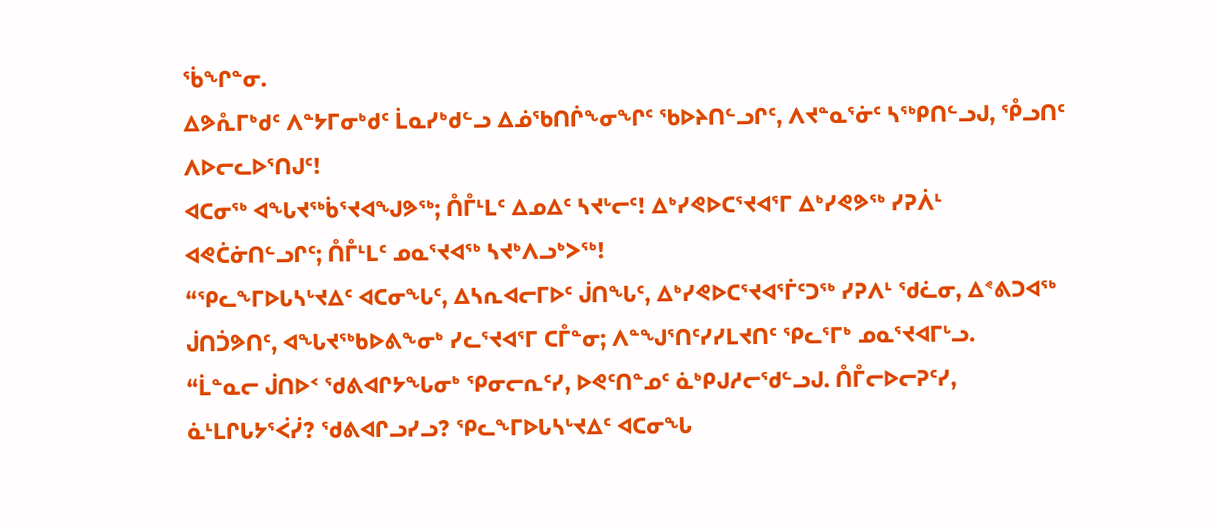ᖄᖏᓐᓂ.
ᐃᕗᕅᒥᒃᑯᑦ ᐱᓐᔭᒥᓂᒃᑯᑦ ᒫᓇᓯᒃᑯᓪᓗ ᐃᓅᖃᑎᒌᖕᓂᖏᑦ ᖃᐅᔨᑎᓪᓗᒋᑦ, ᐱᔪᓐᓇᕐᓃᑦ ᓴᖅᑭᑎᓪᓗᒍ, ᕾᓗᑎᑦ ᐱᐅᓕᓚᐅᕐᑎᒍᑦ!
ᐊᑕᓂᖅ ᐊᖓᔪᖅᑳᕐᔪᐊᖑᕗᖅ; ᑍᒤᒻᒪᑦ ᐃᓄᐃᑦ ᓴᔪᒡᓕᑦ! ᐃᒃᓯᕙᐅᑕᕐᔪᐊᕐᒥ ᐃᒃᓯᕙᕗᖅ ᓯᕈᐲᒻ ᐊᕙᑖᓃᑎᓪᓗᒋᑦ; ᑍᒤᒻᒪᑦ ᓄᓇᕐᔪᐊᖅ ᓴᔪᒃᐱᓗᒃᐳᖅ!
“ᕿᓚᖕᒥᐅᒐᓴᒡᔪᐃᑦ ᐊᑕᓂᖓᑦ, ᐃᓴᕆᐊᓕᒥᐅᑦ ᒎᑎᖓᑦ, ᐃᒃᓯᕙᐅᑕᕐᔪᐊᕐᒦᑦᑐᖅ ᓯᕈᐱᒻ ᖁᓛᓂ, ᐃᕝᕕᑐᐊᖅ ᒎᑎᑑᕗᑎᑦ, ᐊᖓᔪᖅᑲᐅᕕᖕᓂᒃ ᓯᓚᕐᔪᐊᕐᒥ ᑕᒤᓐᓂ; ᐱᓐᖑᕐᑎᑦᓯᓯᒪᔪᑎᑦ ᕿᓚᕐᒥᒃ ᓄᓇᕐᔪᐊᒥᒡᓗ.
“ᒫᓐᓇᓕ ᒎᑎᐅᑉ ᖁᕕᐊᒋᔭᖓᓂᒃ ᕿᓂᓕᕆᑦᓯ, ᐅᕙᑦᑎᓐᓄᑦ ᓈᒃᑭᒍᓱᓕᖁᓪᓗᒍ. ᑍᒤᓕᐅᓕᕈᑦᓯ, ᓈᒻᒪᒋᒐᔭᕐᐹᓰ? ᖁᕕᐊᒋᓗᓯᓗ? ᕿᓚᖕᒥᐅᒐᓴᒡᔪᐃᑦ ᐊᑕᓂᖓ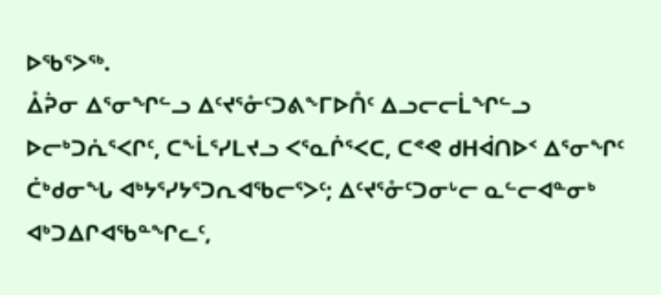ᐅᖃᕐᐳᖅ.
ᐂᕉᓂ ᐃᕐᓂᖏᓪᓗ ᐃᑦᔪᕐᓁᑦᑐᕕᖕᒥᐅᑍᑦ ᐃᓗᓕᓕᒫᖏᓪᓗ ᐅᓕᒃᑐᕇᕐᐸᒋᑦ, ᑕᖕᒫᕐᓯᒪᔪᓗ ᐸᕐᓇᒌᕐᐸᑕ, ᑕᕝᕙ ᑯᕼᐋᑎᐅᑉ ᐃᕐᓂᖏᑦ ᑖᒃᑯᓂᖓ ᐊᒃᔭᕐᓯᔭᕐᑐᕆᐊᖃᓕᕐᐳᑦ; ᐃᑦᔪᕐᓁᑦᑐᓂᒡᓕ ᓇᓪᓕᐊᓐᓂᒃ ᐊᒃᑐᐃᒋᐊᖃᓐᖏᓚᑦ,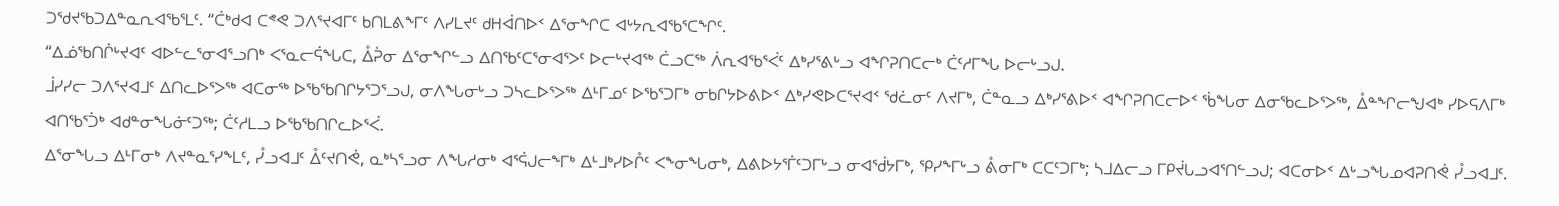ᑐᖁᔪᖃᑐᐃᓐᓇᕆᐊᖃᕐᒪᑦ. “ᑖᒃᑯᐊ ᑕᕝᕙ ᑐᐱᕐᔪᐊᒥᑦ ᑲᑎᒪᕕᖕᒥᑦ ᐱᓯᒪᔪᑦ ᑯᕼᐋᑎᐅᑉ ᐃᕐᓂᖏᑕ ᐊᒡᔭᕆᐊᖃᕐᑕᖏᑦ.
“ᐃᓅᖃᑎᒌᒡᔪᐊᑦ ᐊᐅᓪᓚᕐᓂᐊᕐᓗᑎᒃ ᐸᕐᓇᓕᕌᖓᑕ, ᐂᕉᓂ ᐃᕐᓂᖏᓪᓗ ᐃᑎᖃᑦᑕᕐᓂᐊᕐᐳᑦ ᐅᓕᒡᔪᐊᖅ ᑖᓗᑕᖅ ᐲᕆᐊᖃᕐᐹᑦ ᐃᒃᓯᕐᕕᒡᓗ ᐊᖏᕈᑎᑕᓕᒃ ᑖᑦᓱᒥᖓ ᐅᓕᒡᓗᒍ.
ᒨᓯᓯᓕ ᑐᐱᕐᔪᐊᒧᑦ ᐃᑎᓚᐅᕐᐳᖅ ᐊᑕᓂᖅ ᐅᖃᖃᑎᒋᔭᕐᑐᕐᓗᒍ, ᓂᐱᖓᓂᒡᓗ ᑐᓴᓚᐅᕐᐳᖅ ᐃᒻᒥᓄᑦ ᐅᖃᕐᑐᒥᒃ ᓂᑲᒋᔭᐅᕕᐅᑉ ᐃᒃᓯᕙᐅᑕᕐᔪᐊᑉ ᖁᓛᓂᑦ ᐱᔪᒥᒃ, ᑖᓐᓇᓗ ᐃᒃᓯᕐᕕᐅᑉ ᐊᖏᕈᑎᑕᓕᐅᑉ ᖄᖓᓂ ᐃᓂᖃᓚᐅᕐᐳᖅ, ᐂᓐᖏᓕᖑᐊᒃ ᓯᐅᕋᐱᒥᒃ ᐊᑎᖃᕐᑑᒃ ᐊᑯᓐᓂᖓᓃᑦᑐᖅ; ᑖᑦᓱᒪᓗ ᐅᖃᖃᑎᒋᓚᐅᕐᐹ.
ᐃᕐᓂᖓᓗ ᐃᒻᒥᓂᒃ ᐱᔪᓐᓇᕐᓯᖕᒪᑦ, ᓮᓗᐊᒧᑦ ᐂᑦᔪᑎᕚ, ᓇᒃᓴᕐᓗᓂ ᐱᖓᓱᓂᒃ ᐊᕐᕌᒍᓕᖕᒥᒃ ᐃᒻᒧᒃᓯᐅᒊᑦ ᐸᖕᓂᖓᓂᒃ, ᐃᕕᐅᔭᕐᒦᑦᑐᒥᒡᓗ ᓂᐊᖂᔭᒥᒃ, ᕿᓯᖕᒥᒡᓗ ᕔᓂᒥᒃ ᑕᑕᑦᑐᒥᒃ; ᓴᒧᐃᓕᓗ ᒥᑭᔫᒐᓗᐊᕐᑎᓪᓗᒍ; ᐊᑕᓂᐅᑉ ᐃᒡᓗᖓᓄᐊᕈᑎᕚ ᓮᓗᐊᒧᑦ.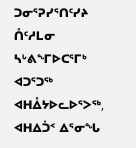ᑐᓂᕐᕈᓯᕐᑎᑦᓯᔨ ᑍᑦᓱᒪᓂ ᓴᒡᕕᖕᒥᐅᑕᕐᒥᒃ ᐊᑐᕐᑐᖅ ᐊᕼᐂᔭᐅᓚᐅᕐᐳᖅ, ᐊᕼᐃᑑᑉ ᐃᕐᓂᖓ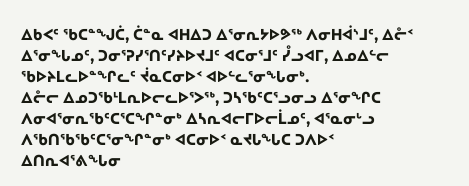ᐃᑲᐸᑦ ᖃᑕᓐᖑᑖ, ᑖᓐᓇ ᐊᕼᐃᑐ ᐃᕐᓂᕆᔭᐅᕗᖅ ᐱᓂᕼᐋᔅᒧᑦ, ᐃᓔᑉ ᐃᕐᓂᖓᓄᑦ, ᑐᓂᕐᕈᓯᕐᑎᑦᓯᔨᐅᔪᒧᑦ ᐊᑕᓂᕐᒧᑦ ᓮᓗᐊᒥ, ᐃᓄᐃᓪᓕ ᖃᐅᔨᒪᓚᐅᓐᖏᓚᑦ ᔫᓇᑕᓂᐅᑉ ᐊᐅᓪᓚᕐᓂᖓᓂᒃ.
ᐃᓔᓕ ᐃᓄᑐᖃᒻᒪᕆᐅᓕᓚᐅᕐᐳᖅ, ᑐᓴᖃᑦᑕᕐᓗᓂᓗ ᐃᕐᓂᖏᑕ ᐱᓂᐊᕐᓂᕆᖃᑦᑕᕐᑕᖏᓐᓂᒃ ᐃᓴᕆᐊᓕᒥᐅᓕᒫᓄᑦ, ᐊᕐᓇᓂᒡᓗ ᐱᖃᑎᖃᖃᑦᑕᕐᓂᖏᓐᓂᒃ ᐊᑕᓂᐅᑉ ᓇᔪᒐᖓᑕ ᑐᐱᐅᑉ ᐃᑎᕆᐊᕐᕕᖓᓂ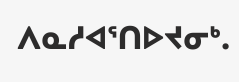ᐱᓇᓱᐊᕐᑎᐅᔪᓂᒃ.